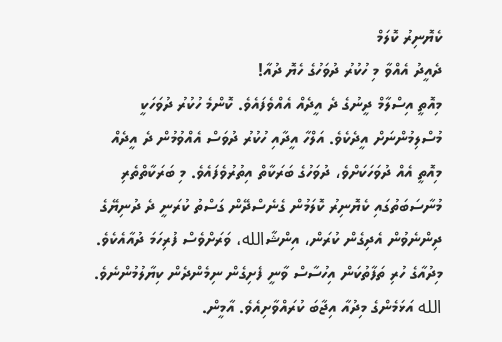ކެޔޮނިރު ކޮލަމް
ދެއީދު އެއްވާ މި ހުކުރު ދުވަހުގެ ހެޔޮ ދުއާ!
މިއޮތީ އިސްލާމް ދީނުގެ ދެ އީދެއް އެއްވެފައެވެ. ކޮންމެ ހުކުރު ދުވަހަކީ މުސްލިމުންނަށް އީދެކެވެ. އަލްހާ އީދާއި ހުކުރު ދުވަސް އެއްވުމުން ދެ އީދެއް މިއޮތީ އެއް ދުވަހަކަށްވެ، ދުވަހުގެ ބަރަކާތް އިތުރުވެފައެވެ. މި ބަރަކާތްތެރި މުނާސަބަތުގައި ކެޔޮނިރު ކޮލަމުން ގެނެސްދޭން ގަސްތު ކުރަނީ ދެ ދުނިޔޭގެ ދިންނެވުން އެދިގެން ކުރަން، އިންޝާالله، ވަރަށްވެސް ފުރިހަމަ ދުއާއެކެވެ. މިދުއާގެ ހުރި ތަފާތުކަން އިހުސާސް ވާނީ ފެށިގެން ނިމެންދެން ކިޔާލުމުންނެވެ. الله އަޅަމެންގެ މިދުއާ އިޖާބަ ކުރައްވާށިއެވެ. އާމީން.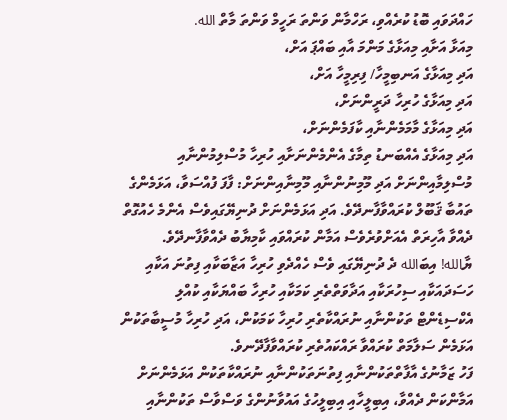ހައްދަވައި ބޮޑު ކުރެއްވި، ރަހްމާން ވަންތަ ރަހީމް ވަންތަ މާތް الله.
މިއަޅާ އަށާއި މިއަޅާގެ މަންމަ އާއި ބައްޕަ އަށް،
އަދި މިއަޅާގެ އަނބިމީހާ/ ފިރިމީހާ އަށް،
އަދި މިއަޅާގެ ހުރިހާ ދަރީންނަށް،
އަދި މިއަޅާގެ މާމަމެންނާއި ކާފަމެންނަށް،
އަދި މިއަޅާގެ އެއްބަނޑު ތިމާގެ އެންމެންނަށާއި ހުރިހާ މުސްލިމުންނާއި މުސްލިމާއިންނަށް އަދި މޫމިނުންނާއި މޫމިނާއިންނަށް: ފާފަ ފުއްސަވާ، އަޅަމެންގެ ތައުބާ ޤަބޫލް ކުރައްވާފާނދޭވެ. އަދި އަޅަމެންނަށް ދުނިޔޭގައިވެސް އެންމެ ހެއުގޮތް ދެއްވާ އާހިރަތް އެއަށްވުރެވެސް އަމާން ކުރައްވައި ކާމިޔާބު ދެއްވާފާނދޭވެ.
ޔާالله! އިބަالله ދެ ދުނިޔޭގައި ވެސް ހެއްދެވި ހުރިހާ އަޒާބަކާއި ފިތުނަ އަކާއި ހަސަދައަކާއި ސިހުރަކާއި އަދާވަތްތެރި ކަމަކާއި ހުރިހާ ބައްޔަކާއި ކުއްލި އެކްސިޑެންޓް ތަކުންނާއި ނުރައްކާތެރި ހުރިހާ ކަމަކުން، އަދި ހުރިހާ މުސީބާތަކުން އަޅަމެން ސަލާމަތް ކުރައްވާ ރައްކައުތެރި ކުރައްވާފާދޭނވެ.
ފަހު ޒަމާނުގެ އާފާތްތަކުންނާއި ފިތުނަތަކުންނާއި ނުރައްކާތަކުން އަޅަމެންނަށް އަމާންކަން ދެއްވާ، އިބިލީހާއި އިބިލީހުގެ އައުވާނުންގެ ވަސްވާސް ތަކުންނާއި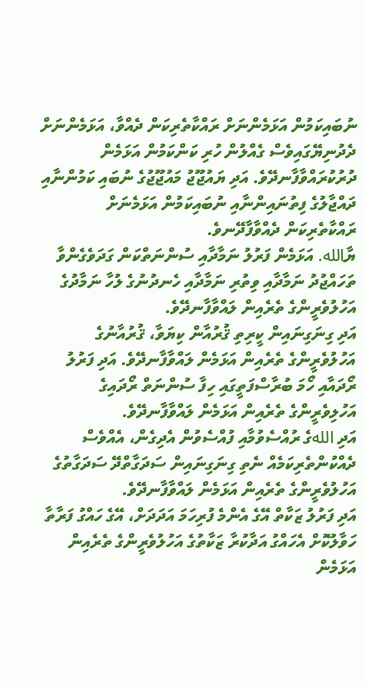ނުބައިކަމުން އަޅަމެންނަށް ރައްކާތެރިކަން ދެއްވާ، އަޅަމެންނަށް ދެދުނިޔޭގައިވެސް ގެއްލުން ހުރި ކަންކަމުން އަޅަމެން ދުރުކުރައްވާފާނދޭވެ. އަދި ޔައުޖޫޖު މައުޖޫޖުގެ ނުބައި ކަމުންނާއި ދައްޖާލުގެ ފިތުނައިންނާއި ނުބައިކަމުން އަޅަމެނަށް ރައްކާތެރިކަން ދެއްވާފާދޭނވެ.
ޔާالله. އަޅަމެން ފަރުލު ނަމާދާއި ސުންނަތްކަން ގަދަވެގެންވާ ތަހައްޖުދު ނަމާދާއި ވިތުރި ނަމާދާއި ހެނދުނުގެ ލުހާ ނަމާދުގެ އަހުލުވެރީންގެ ތެރެއިން ލައްވާފާނދޭވެ.
އަދި ގިނަގިނައިން ކީރިތި ޤުރުއާން ކިޔަވާ، ޤުރުއާނުގެ އަހުލުވެރީންގެ ތެރެއިން އަޅަމެން ލައްވާފާނދޭވެ. އަދި ފަރުލު ރޯދައާއި ހޯމަ ބުރާސްފަތީގައި ހިފާ ސުންނަތް ރޯދައިގެ އަހުލިވެރީންގެ ތެރެއިން އަޅަމެން ލައްވާފާނދޭވެ.
އަދި اللهގެ ރުއްސެވުމާއި ފުއްސެވުން އެދިގެން، އެއްވެސް ދެއްކުންތެރިކަމެއް ނެތި ގިނަގިނައިން ސަދަގާތްދޭ ސަދަގާތުގެ އަހުލުވެރީންގެ ތެރެއިން އަޅަމެން ލައްވާފާނދޭވެ.
އަދި ފަރުލު ޒަކާތް އޭގެ އެންމެ ފުރިހަމަ އަދަދަށް، އޭގެ ހައްގު ފަރާތާ ހަވާލުކޮށް އެހައްގު އަދާކުރާ ޒަކާތުގެ އަހުލުވެރީންގެ ތެރެއިން އަޅަމެން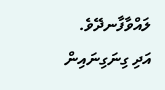ލައްވާފާނދޭވެ.
އަދި ގިނަގިނައިން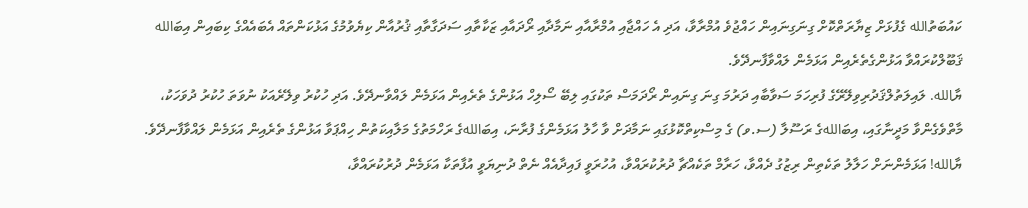ކައުބަތުالله ގެފުޅަށް ޒިޔާރަތްކޮށް ގިނަގިނައިން ހައްޖުވެ އުމްރާވާ، އަދި އެ ހައްޖާއި އުމްރާއާއި ނަމާދާއި ރޯދައާއި ޒަކާތާއި ސަދަގާތާއި ޤުރުއާން ކިޔެވުމުގެ އަޅުކަންތައް އެބައެއްގެ ކިބައިން އިބަالله ޤަބޫލްކުރައްވާ އަޅުންގެތެރެއިން އަޅަމެން ލައްވާފާނދޭވެ.
ޔާالله. ލައިލަތުލްޤަދުރިވިލޭރޭގެ ފުރިހަމަ ސަވާބާއި ދަރުމަ ގިނަ ގިނައިން ރޯދަމަސް ތަކުގައި ލިބޭ ސޯލިހް އަޅުންގެ ތެރެއިން އަޅަމެން ލައްވާނދޭވެ. އަދި ހުކުރު ވިލޭރެއަކު ނުވަތަ ހުކުރު ދުވަހަކު، މާތްވެގެންވާ މަދީނާގައި، އިބަاللهގެ ރަސޫލާ (ސ.ވ) ގެ މިސްކިތްކޮޅުގައި ނަމާދަށް ވާ ހާލު އަޅަމެންގެ ފުރާނަ، އިބަاللهގެ ރަހްމަތުގެ މަލާއިކަތުން ހިއްޕަވާ އަޅުންގެ ތެރެއިން އަޅަމެން ލައްވާފާނދޭވެ.
ޔާالله! އަޅަމެންނަށް ހަލާލު ތަކެތިން ރިޒުގު ދެއްވާ، ހަރާމް ތަކެއްޗާ ދުރުކުރައްވާ، އުހުރަވީ ފައިދާއެއް ނެތް ދުނިޔަވީ އުފާތަކާ އަޅަމެން ދުރުކުރައްވާ،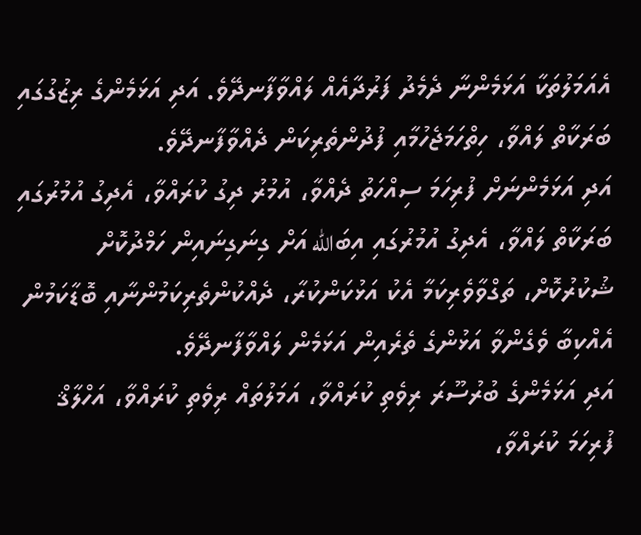އެއަމަލުތަކާ އަޅަމެންނާ ދެމެދު ފަރުދާއެއް ލައްވާފާނދޭވެ. އަދި އަޅަމެންގެ ރިޒުގުގައި ބަރަކާތް ލައްވާ، ހިތްހަމަޖެހުމާއި ފުދުންތެރިކަން ދެއްވާފާނދޭވެ.
އަދި އަޅަމެންނަށް ފުރިހަމަ ސިއްހަތު ދެއްވާ، އުމުރު ދިގު ކުރައްވާ، އެދިގު އުމުރުގައި ބަރަކާތް ލައްވާ، އެދިގު އުމުރުގައި އިބަالله އަށް ގިނަގިނައިން ހަމްދުކޮށް ޝުކުރުކޮށް، ތަގްވާވެރިކަމާ އެކު އަޅުކަންކުރާ، ދެއްކުންތެރިކަމުންނާއި ބޮޑާކަމުން އެއްކިބާ ވެގެންވާ އަޅުންގެ ތެރެއިން އަޅަމެން ލައްވާފާނދޭވެ.
އަދި އަޅަމެންގެ ބުރުސޫރަ ރިވެތި ކުރައްވާ، އަމަލުތައް ރިވެތި ކުރައްވާ، އަހްލާޤް ފުރިހަމަ ކުރައްވާ،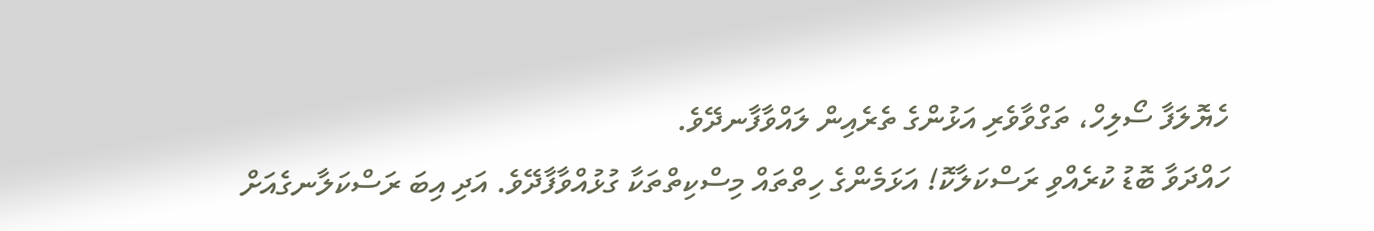ހެޔޮލަފާ ސޯލިހް، ތަގްވާވެރި އަޅުންގެ ތެރެއިން ލައްވާފާނދޭވެ.
ހައްދަވާ ބޮޑު ކުރެއްވި ރަސްކަލާކޮ! އަޅަމެންގެ ހިތްތައް މިސްކިތްތަކާ ގުޅުއްވާފާދޭވެ. އަދި އިބަ ރަސްކަލާނގެއަށް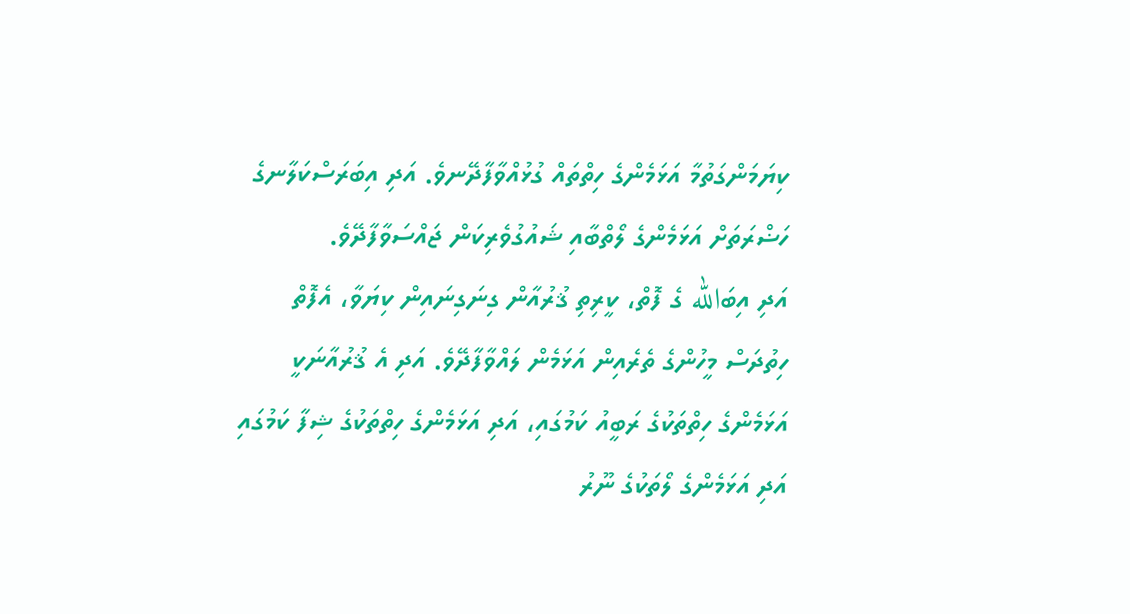ކިޔަމަންގަތުމާ އަޅަމެންގެ ހިތްތައް ގުޅުއްވާފާދޭނވެ. އަދި އިބަރަސްކަލާނގެ ހަޟްރަތަށް އަޅަމެންގެ ލޯތްބާއި ޝައުގުވެރިކަން ޖައްސަވާފާދޭވެ.
އަދި އިބަالله ގެ ފޮތް، ކީރިތި ޤުރުއާން ގިނަގިނައިން ކިޔަވާ، އެފޮތް ހިތުދަސް މީހުންގެ ތެރެއިން އަޅަމެން ލައްވާފާދޭވެ. އަދި އެ ޤުރުއާނަކީ އަޅަމެންގެ ހިތްތަކުގެ ރަބީއު ކަމުގައި، އަދި އަޅަމެންގެ ހިތްތަކުގެ ޝިފާ ކަމުގައި އަދި އަޅަމެންގެ ލޯތަކުގެ ނޫރު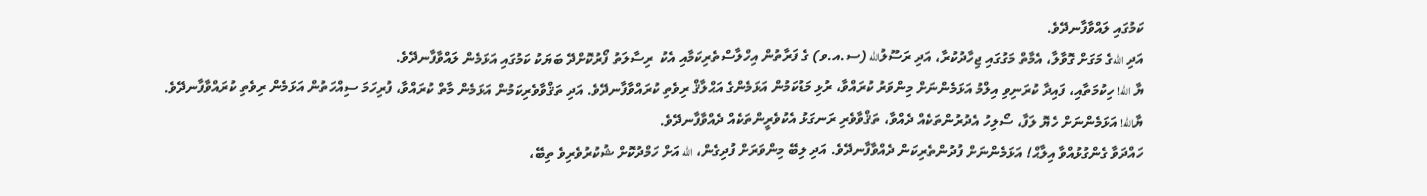ކަމުގައި ލައްވާފާނދޭވެ.
އަދި اللهގެ މަގަށް ގޮވާލާ، އެމާތް މަގުގައި ޖިހާދުކުރާ، އަދި ރަސޫލުالله (ސ.އ.ވ) ގެ ފަރާތުން އިހްލާސްތެރިކަމާއި އެކު  ރިސާލަތު ފޯރުކޮށްދޭ ބަޔަކު ކަމުގައި އަޅަމެން ލައްވާފާނދޭވެ.
ޔާ الله! ހިކުމަތާއި، ފައިދާ ކުރަނިވި އިލްމު އަޅަމެންނަށް މިންވަރު ކުރައްވާ، ރުޅި މަޑުކަމުން އަޅަމެންގެ އަޙްލާޤް ރިވެތި ކުރައްވާފާނދޭވެ. އަދި ތަޤްވާވެރިކަމުން އަޅަމެން މާތް ކުރައްވާ، ފުރިހަމަ ސިއްހަތުން އަޅަމެން ރިވެތި ކުރައްވާފާނދޭވެ.
ޔާالله! އަޅަމެންނަށް ހެޔޮ ލަފާ، ސޯލިހު އެދުރުންތަކެއް ދެއްވާ، ތަޤްވާވެރި ރަނގަޅު އެކުވެރީންތަކެއް ދެއްވާފާނދޭވެ.
ހައްދަވާ ގެންގުޅުއްވާ އިލާޙް! އަޅަމެންނަށް ފުދުންތެރިކަން ދެއްވާފާނދޭވެ. އަދި ލިބޭ މިންވަރަށް ފުދިގެން، الله އަށް ހަމްދުކޮށް ޝުކުރުވެރިވެ ތިބޭ،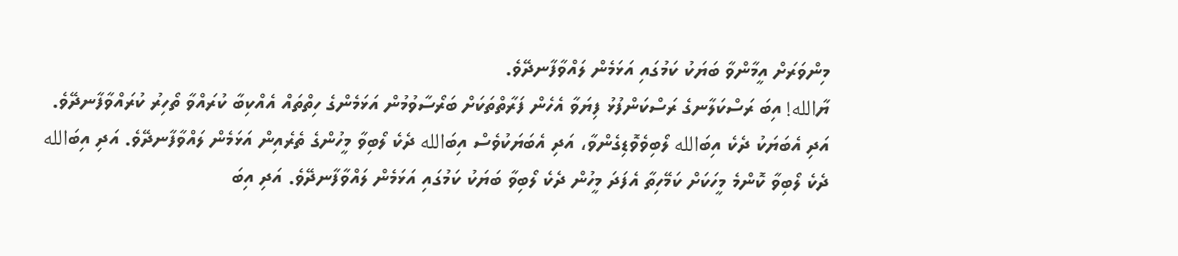މިންވަރަށް އީމާންވާ ބަޔަކު ކަމުގައި އަޅަމެން ލައްވާފާނދޭވެ.
ޔާالله! އިބަ ރަސްކަލާނގެ ރަސްކަންފުޅު ފިޔަވާ އެހެން ފަރާތްތަކަށް ބަރޯސާވުމުން އަޅަމެންގެ ހިތްތައް އެއްކިބާ ކުރައްވާ ތޯހިރު ކުރައްވާފާނދޭވެ.
އަދި އެބަޔަކު ދެކެ އިބަالله ލޯބިވެވޮޑިގެންވާ، އަދި އެބަޔަކުވެސް އިބަالله ދެކެ ލޯބިވާ މީހުންގެ ތެރެއިން އަޅަމެން ލައްވާފާނދޭވެ. އަދި އިބަالله ދެކެ ލޯބިވާ ކޮންމެ މީހަކަށް ކަމޭހިތާ އެފަދަ މީހުން ދެކެ ލޯބިވާ ބަޔަކު ކަމުގައި އަޅަމެން ލައްވާފާނދޭވެ. އަދި އިބަ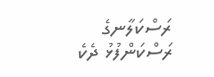ރަސްކަލާނގެ ރަސްކަންފުޅު ދެކެ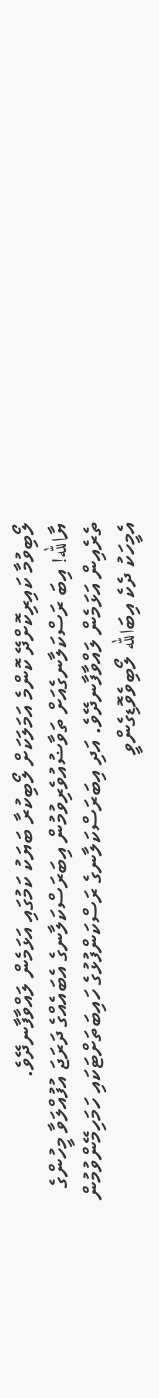ލޯބިވުމާ ކައިރިކޮށްދޭ ކޮންމެ އަމަލަކަށް ލޯބިކުރާ ބަޔަކު ކަމުގައި އަޅަމެން ލައްވާފާނދޭވެ.
ޔާالله! އިބަ ރަސްކަލާނގެއަށް ތަވާޟުއުވެރިވުމުން އިބަރަސްކަލާނގެ އެބައެއްގެ ދަރަޖަ އުފުއްލަވާ މީހުންގެ ތެރެއިން އަޅަމެން ލައްވާފާނދޭވެ. އަދި އިބަރަސްކަލާނގެ ރަސްކަންފުޅުގެ ހައިބަތަށްޓަކައި ހަމަހިމޭންވުމުން އެމީހަކު ދެކެ އިބަالله ލޯބިވެވޮޑިގެންވީ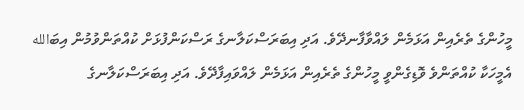މީހުންގެ ތެރެއިން އަޅަމެން ލައްވާފާނދޭވެ. އަދި އިބަރަސްކަލާނގެ ރަސްކަންފުޅަށް ކުއްތަންވުމުން އިބަالله އެމީހަކާ ކުއްތަންވެ ވޮޑިގެންވީ މީހުންގެ ތެރެއިން އަޅަމެން ލައްވައިފާދޭވެ. އަދި އިބަރަސްކަލާނގެ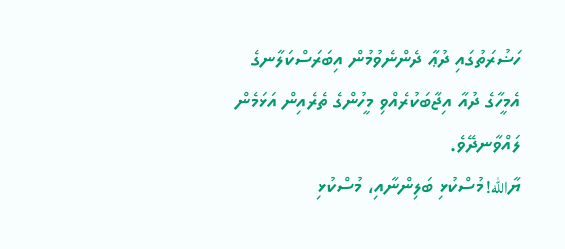ހަޟުރަތުގައި ދުޢާ ދެންނެވުމުން އިބަރަސްކަލާނގެ އެމީހާގެ ދުއާ އިޖާބަކުރެއްވި މީހުންގެ ތެރެއިން އަޅަމެން ލައްވާނދޭވެ.
ޔާالله! މުސްކުޅި ބަލިންނާއި، މުސްކުޅި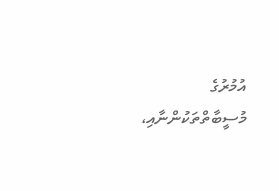އުމުރުގެ މުސީބާތްތަކުންނާއި،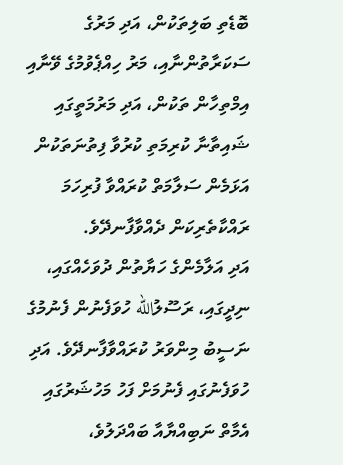ބޮޑެތި ބަލިތަކުން، އަދި މަރުގެ ސަކަރާތުންނާއި، މަރު ހިއްޕެވުމުގެ ވޭނާއި އިމްތިހާން ތަކުން، އަދި މަރުމަތީގައި ޝައިތާނާ ކުރިމަތި ކުރުވާ ފިތުނަތަކުން އަޅަމެން ސަލާމަތް ކުރައްވާ ފުރިހަމަ ރައްކާތެރިކަން ދެއްވާފާނދޭވެ.
އަދި އަލާމެންގެ ހަޔާތުން ދުވަހެއްގައި، ނިދީގައި، ރަސޫލުالله ހުވަފެނުން ފެނުމުގެ ނަސީބު މިންވަރު ކުރައްވާފާނދޭވެ. އަދި ހުވަފެނުގައި ފެނުމަށް ފަހު މަހުޝަރުގައި އެމާތް ނަބިއްޔާއާ ބައްދަލުވެ،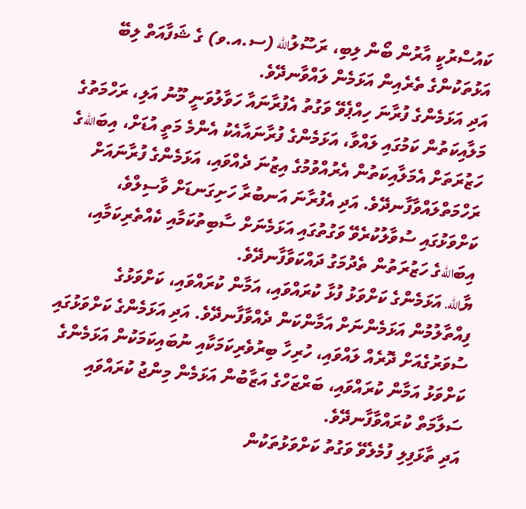ކައުސްރުކީ އާރުން ބޯން ލިބި، ރަސޫލުالله (ސ.އ.ވ) ގެ ޝަފާއަތް ލިބޭ އަޅުތަކުންގެ ތެރެއިން އަޅަމެން ލައްވާނދޭވެ.
އަދި އަޅަމެންގެ ފުރާނަ ހިއްޕެވޭ ވަގުތު އެފުރާނައާ ހަވާލުވަނީ މޫނު އަލި، ރަހްމަތުގެ މަލާއިކަތުން ކަމުގައި ލައްވާ، އަޅަމެންގެ ފުރާނައާއެކު އެންމެ މަތީ އުޑަށް، އިބަاللهގެ ހަޒުރަތަށް އެމަލާއިކަތުން އެރުއްވުމުގެ އިޒުނަ ދެއްވައި، އަޅަމެންގެ ފުރާނައަށް ރަހްމަތްލައްވާފާނދޭވެ. އަދި އެފުރާނަ އަނބުރާ ހަށިގަނޑަށް ވާސިލްވެ، ކަށްވަޅުގައި ސުވާލުކުރެވޭ ވަގުތުގައި އަޅަމެނަށް ސާބިތުކަމާއި ކެއްތެރިކަމާއި، އިބަاللهގެ ހަޒުރަތުން ތެދުމަގު ދައްކަވާފާނދޭވެ.
ޔާالله. އަޅަމެންގެ ކަށްވަޅު ފުޅާ ކުރައްވައި، އަމާން ކުރައްވައި، ކަށްވަޅުގެ ފިއްތާލުމުން އަޅަމެންނަށް އަމާންކަން ދެއްވާފާނދޭވެ. އަދި އަޅަމެންގެ ކަށްވަޅުގައި ސުވަރުގެއަށް ދޮރެއް ލައްވައި، ހުރިހާ ބިރުވެރިކަމަކާއި ނުބައިކަމަކުން އަޅަމެންގެ ކަށްވަޅު އަމާން ކުރައްވައި، ބަރްޒަހްގެ އަޒާބުން އަޅަމެން މިންޖު ކުރައްވައި ސަލާމަތް ކުރައްވާފާނދޭވެ.
އަދި ތާޅަފިލި ފުމެލެވޭ ވަގުތު ކަށްވަޅުތަކުން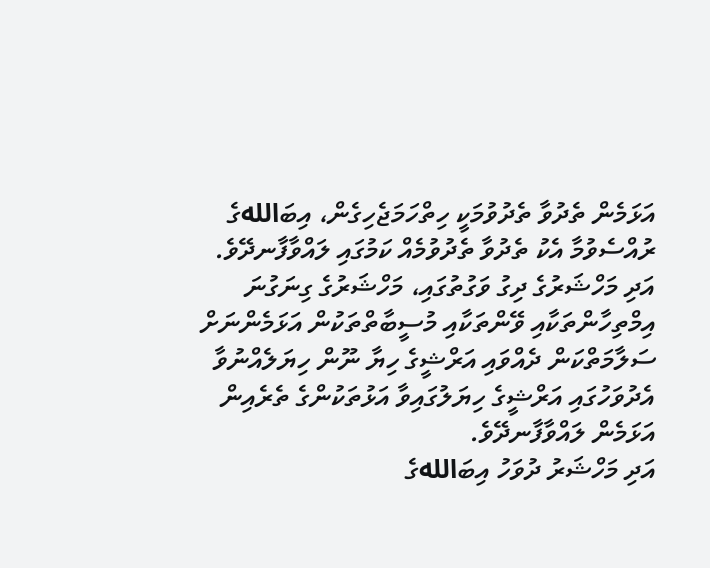އަޅަމެން ތެދުވާ ތެދުވުމަކީ ހިތްހަމަޖެހިގެން، އިބަاللهގެ ރުއްސެވުމާ އެކު ތެދުވާ ތެދުވުމެއް ކަމުގައި ލައްވާފާނދޭވެ.
އަދި މަހްޝަރުގެ ދިގު ވަގުތުގައި، މަހްޝަރުގެ ގިނަގުނަ އިމްތިހާންތަކާއި ވޭންތަކާއި މުސީބާތްތަކުން އަޅަމެންނަށް ސަލާމަތްކަން ދެއްވައި އަރްޝީގެ ހިޔާ ނޫން ހިޔަލެއްނުވާ އެދުވަހުގައި އަރްޝީގެ ހިޔަލުގައިވާ އަޅުތަކުންގެ ތެރެއިން އަޅަމެން ލައްވާފާނދޭވެ.
އަދި މަހްޝަރު ދުވަހު އިބަاللهގެ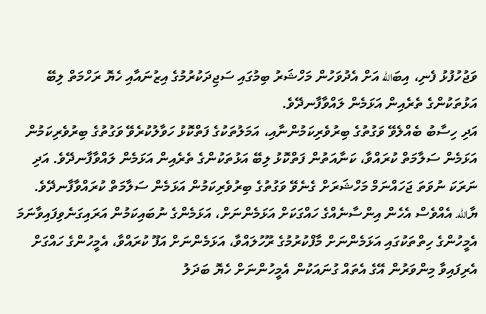ވަޖުހުފުޅު ފެނި، އިބަالله އަށް އެދުވަހުން މަހްޝަރު ބިމުގައި ސަޖިދަކުރުމުގެ އިޒުނައާއި ހެޔޮ ރަހްމަތް ލިބޭ އަޅުތަކުންގެ ތެރެއިން އަޅަމެން ލައްވާފާނދޭވެ.
އަދި ހިސާބު ބެއްލެވޭ ވަގުތުގެ ބިރުވެރިކަމުންނާއި، އަމަލުތަކުގެ ފަތްކޮޅު ހަވާލުކުރެވޭ ވަގުތުގެ ބިރުވެރިކަމުން އަޅަމެން ސަލާމަތް ކުރައްވާ، ކަނާއަތުން ފަތްކޮޅު ލިބޭ އަޅުތަކުންގެ ތެރެއިން އަޅަމެން ލައްވާފާނދޭވެ. އަދި ނަރަކަ ނުވަތަ ޖަހައްނަމް މަހްޝަރަށް ގެނެވޭ ވަގުތުގެ ބިރުވެރިކަމުން އަޅަމެން ސަލާމަތް ކުރައްވާފާނދޭވެ.
ޔާالله. އެއްވެސް އެހެން އިންސާނެއްގެ ހައްގަކަށް އަޅަމެންނަށް، އަޅަމެންގެ ނުބައިކަމުން އަރައިގަނެވިފައިވާނަމަ އެމީހުންގެ ހިތްތަކުގައި އަޅަމެންނަށް މާފްކުރުމުގެ ރޫހުލައްވާ، އަޅަމެންނަށް އަފޫ ކުރައްވާ، އެމީހުންގެ ހައްގަށް އެރިފައިވާ މިންވަރުން އޭގެ އެތައް ގުނައަކުން އެމީހުންނަށް ހެޔޮ ބަދަލު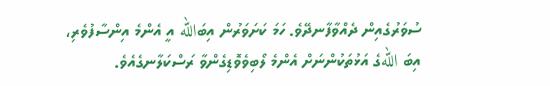ސުވަރުގެއިން ދެއްވާފާނދޭވެ. ހަމަ ކަށަވަރުން އިބަالله އީ އެންމެ އިންސާފުވެރި، އިބަ اللهގެ އަޅުތަކުންނަށް އެންމެ ލޯބިވެވޮޑިގެންވާ ރަސްކަލާނގެއެވެ.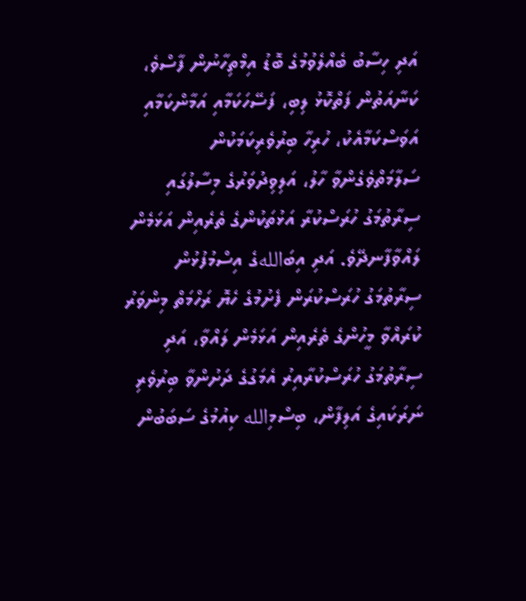އަދި ހިސާބު ބެއްލެވުމުގެ ބޮޑު އިމްތިހާނުން ފާސްވެ، ކަނާއަތުން ފަތްކޮޅު ލިބި، ފަސޭހަކަމާއި އަމާންކަމާއި އަވަސްކަމާއެކު، ހުރިހާ ބިރުވެރިކަމަކުން ސަލާމަތްވެގެންވާ ހާލު، އަލިވިދުވަރުގެ މިސާލުގައި ސިރާތުމަގު ހުރަސްކުރާ އަޅުތަކުންގެ ތެރެއިން އަޅަމެން ލައްވާފާނދޭވެ. އަދި އިބަاللهގެ އިސްމުފުޅުން ސިރާތުމަގު ހުރަސްކުރަން ފެށުމުގެ ހެޔޮ ރަހްމަތް މިންވަރު ކުރައްވާ މީހުންގެ ތެރެއިން އަޅަމެން ލައްވާ، އަދި ސިރާތުމަގު ހުރަސްކުރާއިރު އެމަގުގެ ދަށުންވާ ބިރުވެރި ނަރަކައިގެ އަލިފާން، ބިސްމިالله ކިއުމުގެ ސަބަބުން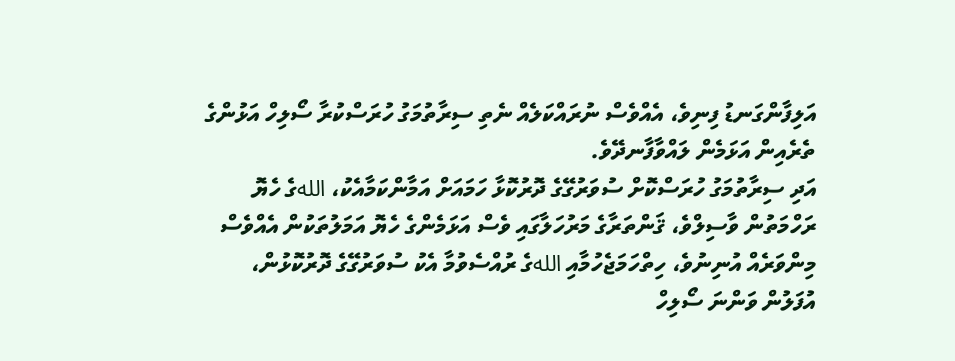އަލިފާންގަނޑު ފިނިވެ، އެއްވެސް ނުރައްކަލެއް ނެތި ސިރާތުމަގު ހުރަސްކުރާ ސޯލިހް އަޅުންގެ ތެރެއިން އަޅަމެން ލައްވާފާނދޭވެ.
އަދި ސިރާތުމަގު ހުރަސްކޮށް ސުވަރުގޭގެ ދޮރުކޮޅާ ހަމައަށް އަމާންކަމާއެކު، اللهގެ ހެޔޮ ރަހްމަތުން ވާސިލްވެ، ޤަންތަރާގެ މަރުހަލާގައި ވެސް އަޅަމެންގެ ހެޔޮ އަމަލުތަކުން އެއްވެސް މިންވަރެއް އުނިނުވެ، ހިތްހަމަޖެހުމާއި اللهގެ ރުއްސެވުމާ އެކު ސުވަރުގޭގެ ދޮރުކޮޅުން، އުފަލުން ވަންނަ ސޯލިހް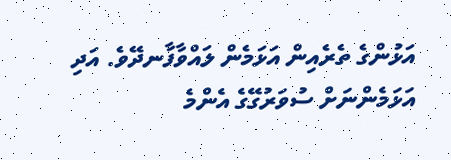އަޅުންގެ ތެރެއިން އަޅަމެން ލައްވާފާނދޭވެ. އަދި އަޅަމެންނަށް ސުވަރުގޭގެ އެންމެ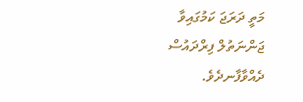މަތީ ދަރަޖަ ކަމުގައިވާ ޖަންނަތުލް ފިރްދައުސް ދެއްވާފާނދެވެ.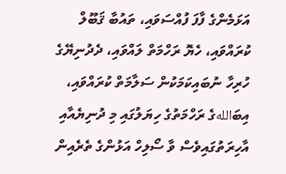އަޅަމެންގެ ފާފަ ފުއްސަވައި، ތައުބާ ޤަބޫލް ކުރައްވައި، ހެޔޮ ރަހްމަތް ލައްވައި، ދެދުނިޔޭގެ ހުރިހާ ނުބައިކަމަކުން ސަލާމަތް ކުރައްވައި، އިބަاللهގެ ރަހްމަތުގެ ހިޔަލުގައި މި ދުނިޔެއާއި އާހިރަތުގައިވެސް ވާ ސޯލިހް އަޅުންގެ ތެރެއިން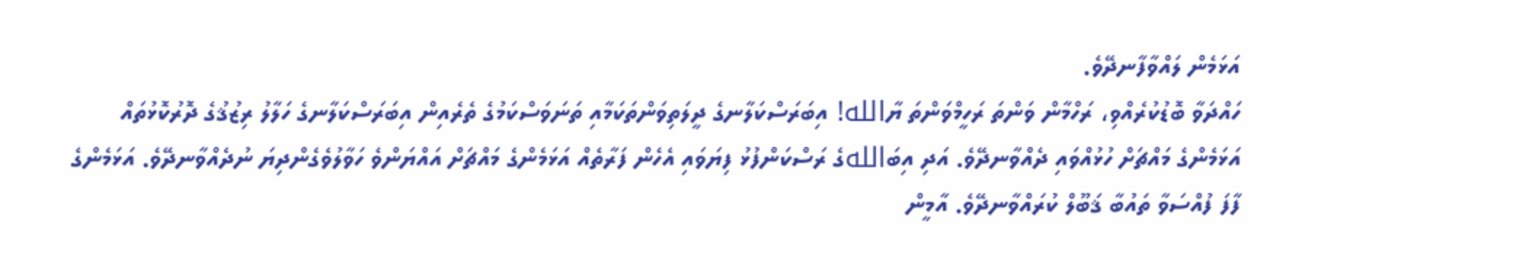އަޅަމެން ލައްވާފާނދޭވެ.
ހައްދަވާ ބޮޑުކުރެއްވި، ރަހްމާން ވަންތަ ރަހީމްވަންތަ ޔާالله! އިބަރަސްކަލާނގެ ދީލަތިވަންތަކަމާއި ތަނަވަސްކަމުގެ ތެރެއިން އިބަރަސްކަލާނގެ ހަލާލު ރިޒުޤުގެ ދޮރުކޮޅުތައް އަޅަމެންގެ މައްޗަށް ހުޅުއްވައި ދެއްވާނދޭވެ. އަދި އިބަاللهގެ ރަސްކަންފުޅު ފިޔަވައި އެހެން ފަރާތެއް އަޅަމެންގެ މައްޗަށް އައްޔަންވެ ހަވާލުވެގެންދިޔަ ނުދެއްވާނދޭވެ. އަޅަމެންގެ ފާފަ ފުއްސަވާ ތައުބާ ޤަބޫލް ކުރައްވާނދޭވެ. އާމީން